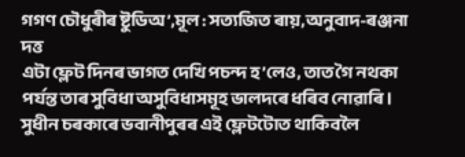গগণ চৌধুৰীৰ ষ্টুডিঅ’,মূল : সত্যজিত ৰায়,অনুবাদ-ৰঞ্জনা দত্ত
এটা ফ্লেট দিনৰ ভাগত দেখি পচন্দ হ’লেও, তাত গৈ নথকা পৰ্যন্ত তাৰ সুবিধা অসুবিধাসমূহ ভালদৰে ধৰিব নোৱাৰি। সুধীন চৰকাৰে ভবানীপুৰৰ এই ফ্লেটটোত থাকিবলৈ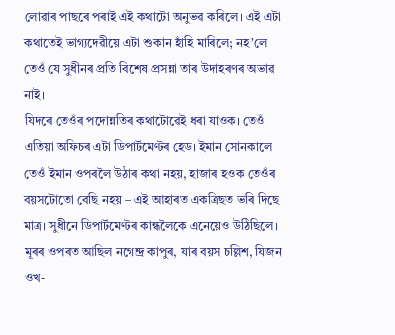লোৱাৰ পাছৰে পৰাই এই কথাটো অনুভৱ কৰিলে। এই এটা কথাতেই ভাগ্যদেৱীয়ে এটা শুকান হাঁহি মাৰিলে; নহ’লে তেওঁ যে সুধীনৰ প্ৰতি বিশেষ প্ৰসন্না তাৰ উদাহৰণৰ অভাৱ নাই।
যিদৰে তেওঁৰ পদোন্নতিৰ কথাটোৱেই ধৰা যাওক। তেওঁ এতিয়া অফিচৰ এটা ডিপাৰ্টমেণ্টৰ হেড। ইমান সোনকালে তেওঁ ইমান ওপৰলৈ উঠাৰ কথা নহয়, হাজাৰ হওক তেওঁৰ বয়সটোতো বেছি নহয় – এই আহাৰত একত্ৰিছত ভৰি দিছে মাত্ৰ। সুধীনে ডিপাৰ্টমেণ্টৰ কান্ধলৈকে এনেয়েও উঠিছিলে। মূৰৰ ওপৰত আছিল নগেন্দ্ৰ কাপুৰ, যাৰ বয়স চল্লিশ, যিজন ওখ-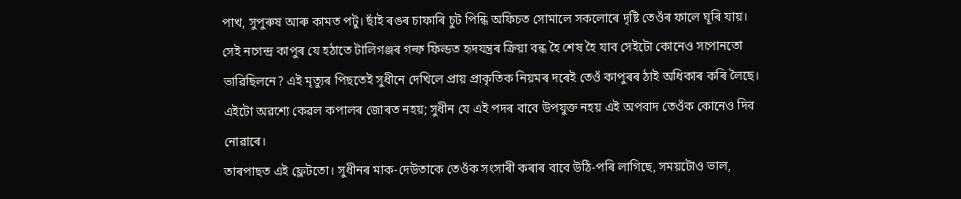পাখ, সুপুৰুষ আৰু কামত পটু। ছাঁই ৰঙৰ চাফাৰি চুট পিন্ধি অফিচত সোমালে সকলোৰে দৃষ্টি তেওঁৰ ফালে ঘূৰি যায়। সেই নগেন্দ্ৰ কাপুৰ যে হঠাতে টালিগঞ্জৰ গল্ফ ফিল্ডত হৃদযন্ত্ৰৰ ক্ৰিয়া বন্ধ হৈ শেষ হৈ যাব সেইটো কোনেও সপোনতো ভাৱিছিলনে? এই মৃত্যুৰ পিছতেই সুধীনে দেখিলে প্ৰায় প্ৰাকৃতিক নিয়মৰ দৰেই তেওঁ কাপুৰৰ ঠাই অধিকাৰ কৰি লৈছে। এইটো অৱশ্যে কেৱল কপালৰ জোৰত নহয়; সুধীন যে এই পদৰ বাবে উপযুক্ত নহয় এই অপবাদ তেওঁক কোনেও দিব নোৱাৰে।
তাৰপাছত এই ফ্লেটতো। সুধীনৰ মাক-দেউতাকে তেওঁক সংসাৰী কৰাৰ বাবে উঠি-পৰি লাগিছে, সময়টোও ভাল,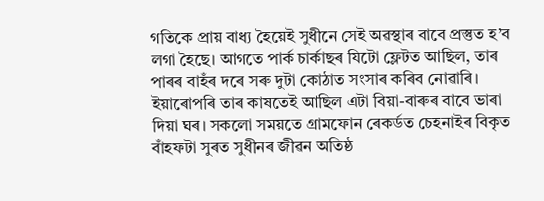গতিকে প্ৰায় বাধ্য হৈয়েই সুধীনে সেই অৱস্থাৰ বাবে প্ৰস্তুত হ’ব লগা হৈছে। আগতে পাৰ্ক চাৰ্কাছৰ যিটো ফ্লেটত আছিল, তাৰ পাৰৰ বাহঁৰ দৰে সৰু দুটা কোঠাত সংসাৰ কৰিব নোৱাৰি। ইয়াৰোপৰি তাৰ কাষতেই আছিল এটা বিয়া-বাৰুৰ বাবে ভাৰা দিয়া ঘৰ। সকলো সময়তে গ্ৰামফোন ৰেকৰ্ডত চেহনাইৰ বিকৃত বাঁহফটা সুৰত সুধীনৰ জীৱন অতিষ্ঠ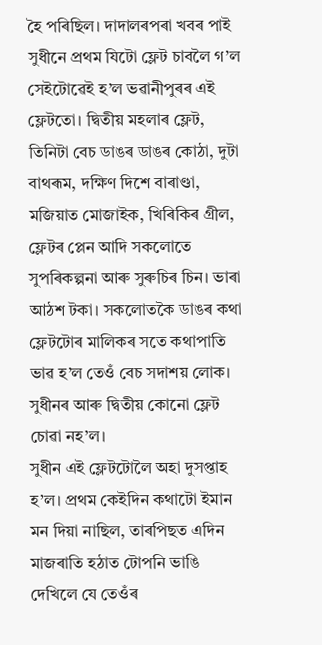হৈ পৰিছিল। দাদালৰপৰা খবৰ পাই সুধীনে প্ৰথম যিটো ফ্লেট চাবলৈ গ’ল সেইটোৱেই হ’ল ভৱানীপুৰৰ এই ফ্লেটতো। দ্বিতীয় মহলাৰ ফ্লেট, তিনিটা বেচ ডাঙৰ ডাঙৰ কোঠা, দুটা বাথৰূম, দক্ষিণ দিশে বাৰাণ্ডা, মজিয়াত মোজাইক, খিৰিকিৰ গ্ৰীল, ফ্লেটৰ প্লেন আদি সকলোতে সুপৰিকল্পনা আৰু সুৰুচিৰ চিন। ভাৰা আঠশ টকা। সকলোতকৈ ডাঙৰ কথা ফ্লেটটোৰ মালিকৰ সতে কথাপাতি ভাৱ হ’ল তেওঁ বেচ সদাশয় লোক। সুধীনৰ আৰু দ্বিতীয় কোনো ফ্লেট চোৱা নহ’ল।
সুধীন এই ফ্লেটটোলৈ অহা দুসপ্তাহ হ’ল। প্ৰথম কেইদিন কথাটো ইমান মন দিয়া নাছিল, তাৰপিছত এদিন মাজৰাতি হঠাত টোপনি ভাঙি দেখিলে যে তেওঁৰ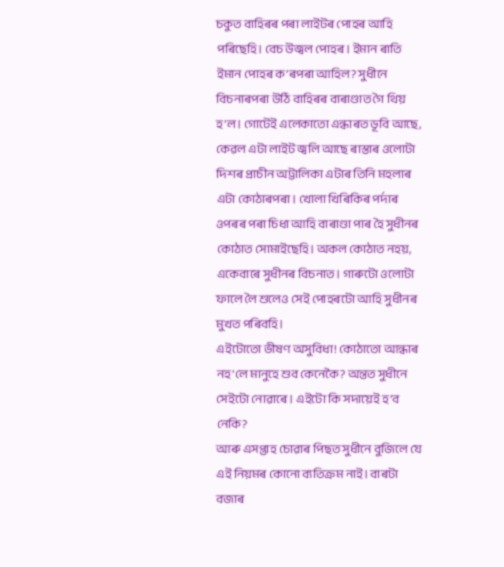চকুত বাহিৰৰ পৰা লাইটৰ পোহৰ আহি পৰিছেহি। বেচ উজ্বল পোহৰ। ইমান ৰাতি ইমান পোহৰ ক’ৰপৰা আহিল? সুধীনে বিচনাৰপৰা উঠি বাহিৰৰ বাৰাণ্ডাত গৈ থিয় হ’ল। গোটেই এলেকাতো এন্ধাৰত ডূবি আছে, কেৱল এটা লাইট জ্বলি আছে ৰাস্তাৰ ওলোটা দিশৰ প্ৰাচীন অট্টালিকা এটাৰ তিনি মহলাৰ এটা কোঠাৰপৰা। খোলা খিৰিকিৰ পৰ্দাৰ ওপৰৰ পৰা চিধা আহি বাৰাণ্ডা পাৰ হৈ সুধীনৰ কোঠাত সোমাইছেহি। অকল কোঠাত নহয়, একেবাৰে সুধীনৰ বিচনাত। গাৰুটো ওলোটা ফালে লৈ শুলেও সেই পোহৰটো আহি সুধীনৰ মুখত পৰিবহি।
এইটোতো ভীষণ অসুবিধা! কোঠাতো আন্ধাৰ নহ’লে মানুহে শুব কেনেকৈ? অন্তত সুধীনে সেইটো নোৱাৰে। এইটো কি সদায়েই হ’ব নেকি?
আৰু এসপ্তাহ চোৱাৰ পিছত সুধীনে বুজিলে যে এই নিয়মৰ কোনো ব্যতিক্ৰম নাই। বাৰটা বজাৰ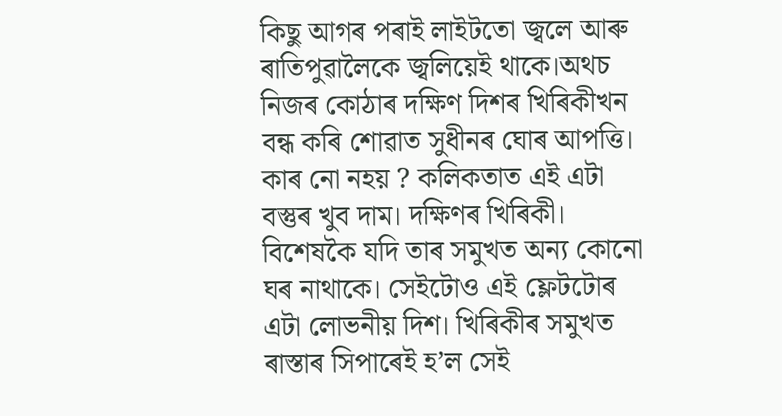কিছু আগৰ পৰাই লাইটতো জ্বলে আৰু ৰাতিপুৱালৈকে জ্বলিয়েই থাকে।অথচ নিজৰ কোঠাৰ দক্ষিণ দিশৰ খিৰিকীখন বন্ধ কৰি শোৱাত সুধীনৰ ঘোৰ আপত্তি। কাৰ নো নহয় ? কলিকতাত এই এটা বস্তুৰ খুব দাম। দক্ষিণৰ খিৰিকী। বিশেষকৈ যদি তাৰ সমুখত অন্য কোনো ঘৰ নাথাকে। সেইটোও এই ফ্লেটটোৰ এটা লোভনীয় দিশ। খিৰিকীৰ সমুখত ৰাস্তাৰ সিপাৰেই হ’ল সেই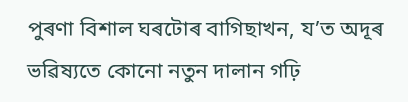পুৰণা বিশাল ঘৰটোৰ বাগিছাখন, য’ত অদূৰ ভৱিষ্যতে কোনো নতুন দালান গঢ়ি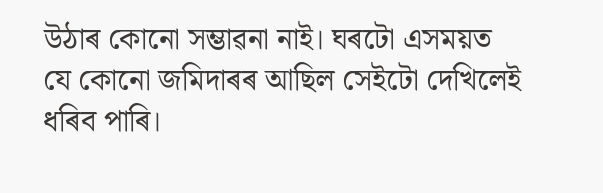উঠাৰ কোনো সম্ভাৱনা নাই। ঘৰটো এসময়ত যে কোনো জমিদাৰৰ আছিল সেইটো দেখিলেই ধৰিব পাৰি।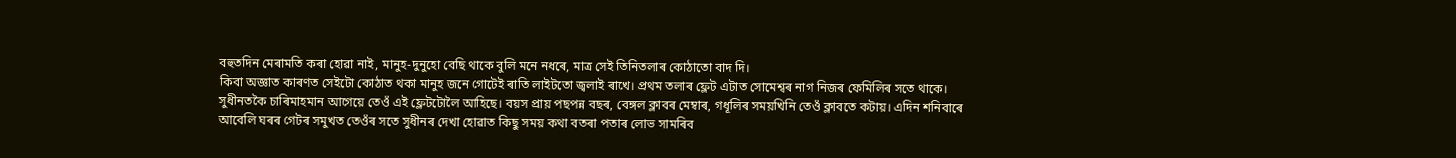বহুতদিন মেৰামতি কৰা হোৱা নাই, মানুহ-দুনুহো বেছি থাকে বুলি মনে নধৰে, মাত্ৰ সেই তিনিতলাৰ কোঠাতো বাদ দি।
কিবা অজ্ঞাত কাৰণত সেইটো কোঠাত থকা মানুহ জনে গোটেই ৰাতি লাইটতো জ্বলাই ৰাখে। প্ৰথম তলাৰ ফ্লেট এটাত সোমেশ্বৰ নাগ নিজৰ ফেমিলিৰ সতে থাকে। সুধীনতকৈ চাৰিমাহমান আগেয়ে তেওঁ এই ফ্লেটটোলৈ আহিছে। বয়স প্ৰায় পছপন্ন বছৰ, বেঙ্গল ক্লাবৰ মেম্বাৰ, গধূলিৰ সময়খিনি তেওঁ ক্লাবতে কটায়। এদিন শনিবাৰে আবেলি ঘৰৰ গেটৰ সমুখত তেওঁৰ সতে সুধীনৰ দেখা হোৱাত কিছু সময় কথা বতৰা পতাৰ লোভ সামৰিব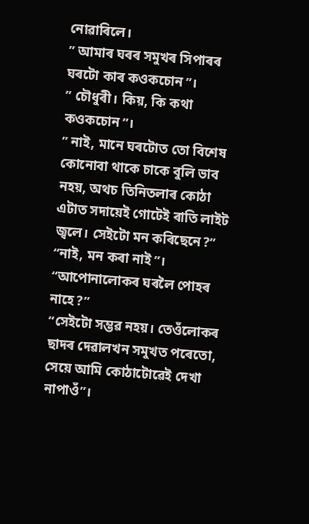নোৱাৰিলে।
” আমাৰ ঘৰৰ সমুখৰ সিপাৰৰ ঘৰটো কাৰ কওকচোন”।
” চৌধুৰী। কিয়, কি কথা কওকচোন”।
” নাই, মানে ঘৰটোত তো বিশেষ কোনোবা থাকে চাকে বুলি ভাব নহয়, অথচ তিনিতলাৰ কোঠা এটাত সদায়েই গোটেই ৰাতি লাইট জ্বলে। সেইটো মন কৰিছেনে?”
“নাই, মন কৰা নাই”।
“আপোনালোকৰ ঘৰলৈ পোহৰ নাহে?”
“সেইটো সম্ভৱ নহয়। তেওঁলোকৰ ছাদৰ দেৱালখন সমুখত পৰেতো, সেয়ে আমি কোঠাটোৱেই দেখা নাপাওঁ”।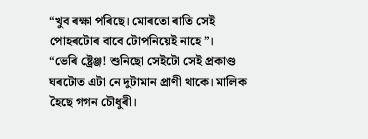“খুব ৰক্ষা পৰিছে। মোৰতো ৰাতি সেই পোহৰটোৰ বাবে টোপনিয়েই নাহে”।
“ভেৰি ষ্ট্ৰেঞ্জ! শুনিছো সেইটো সেই প্ৰকাণ্ড ঘৰটোত এটা নে দুটামান প্ৰাণী থাকে। মালিক হৈছে গগন চৌধুৰী।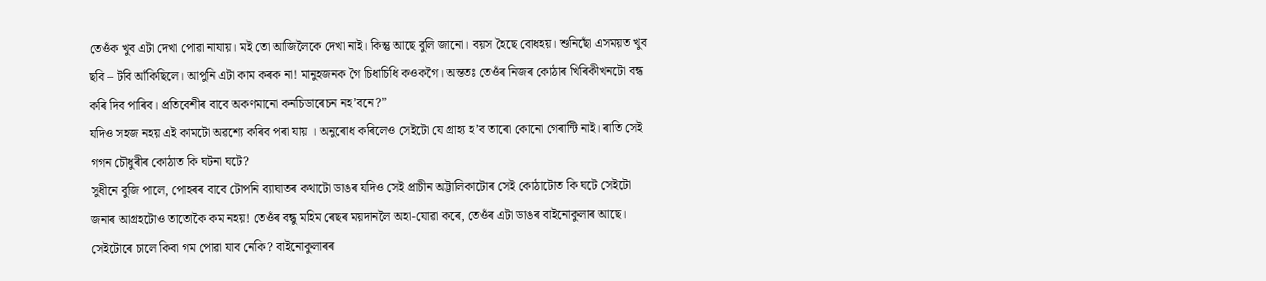তেওঁক খুব এটা দেখা পোৱা নাযায়। মই তো আজিলৈকে দেখা নাই। কিন্তু আছে বুলি জানো। বয়স হৈছে বোধহয়। শুনিছোঁ এসময়ত খুব ছবি – টবি আঁকিছিলে। আপুনি এটা কাম কৰক না! মানুহজনক গৈ চিধাচিধি কওকগৈ। অন্ততঃ তেওঁৰ নিজৰ কোঠাৰ খিৰিকীখনটো বন্ধ কৰি দিব পাৰিব। প্ৰতিবেশীৰ বাবে অকণমানো কনচিডাৰেচন নহ’বনে?”
যদিও সহজ নহয় এই কামটো অৱশ্যে কৰিব পৰা যায় । অনুৰোধ কৰিলেও সেইটো যে গ্ৰাহ্য হ’ব তাৰো কোনো গেৰান্টি নাই। ৰাতি সেই গগন চৌধুৰীৰ কোঠাত কি ঘটনা ঘটে?
সুধীনে বুজি পালে, পোহৰৰ বাবে টোপনি ব্যাঘাতৰ কথাটো ডাঙৰ যদিও সেই প্ৰাচীন অট্টালিকাটোৰ সেই কোঠাটোত কি ঘটে সেইটো জনাৰ আগ্ৰহটোও তাতোকৈ কম নহয়! তেওঁৰ বন্ধু মহিম ৰেছৰ ময়দানলৈ অহা-যোৱা কৰে, তেওঁৰ এটা ডাঙৰ বাইনোকুলাৰ আছে। সেইটোৰে চালে কিবা গম পোৱা যাব নেকি? বাইনোকুলাৰৰ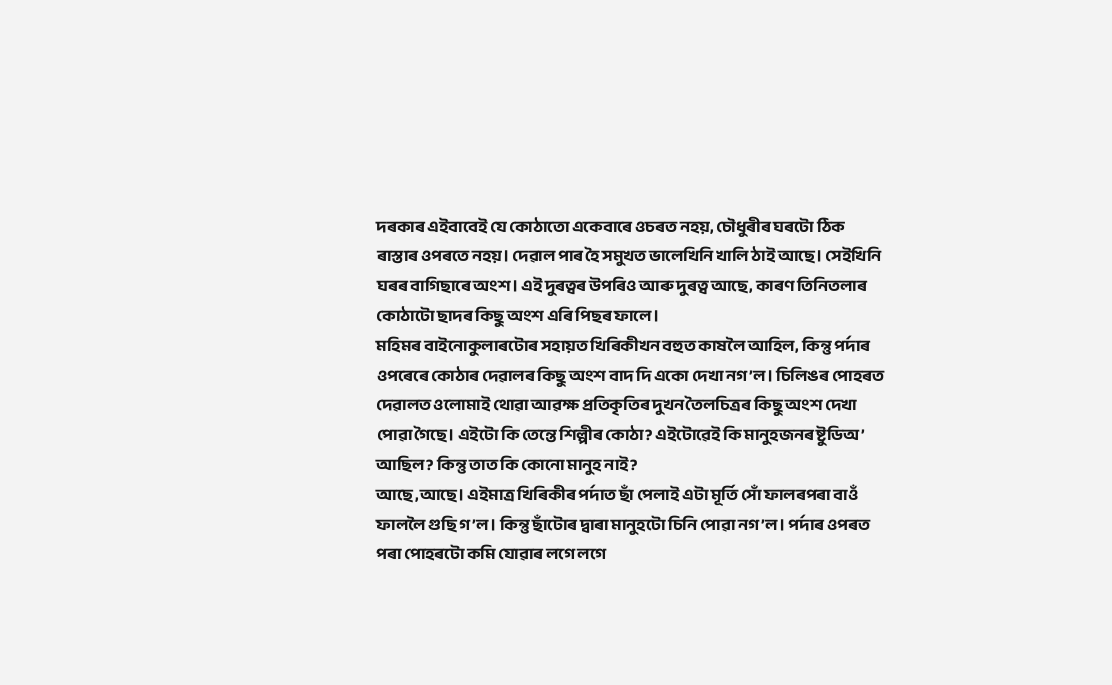দৰকাৰ এইবাবেই যে কোঠাতো একেবাৰে ওচৰত নহয়, চৌধুৰীৰ ঘৰটো ঠিক ৰাস্তাৰ ওপৰতে নহয়। দেৱাল পাৰ হৈ সমুখত ভালেখিনি খালি ঠাই আছে। সেইখিনি ঘৰৰ বাগিছাৰে অংশ। এই দুৰত্বৰ উপৰিও আৰু দুৰত্ব আছে, কাৰণ তিনিতলাৰ কোঠাটো ছাদৰ কিছু অংশ এৰি পিছৰ ফালে।
মহিমৰ বাইনোকুলাৰটোৰ সহায়ত খিৰিকীখন বহুত কাষলৈ আহিল, কিন্তু পৰ্দাৰ ওপৰেৰে কোঠাৰ দেৱালৰ কিছু অংশ বাদ দি একো দেখা নগ’ল। চিলিঙৰ পোহৰত দেৱালত ওলোমাই থোৱা আৱক্ষ প্ৰতিকৃতিৰ দুখন তৈলচিত্ৰৰ কিছু অংশ দেখা পোৱা গৈছে। এইটো কি তেন্তে শিল্পীৰ কোঠা? এইটোৱেই কি মানুহজনৰ ষ্টুডিঅ’ আছিল? কিন্তু তাত কি কোনো মানুহ নাই?
আছে ,আছে। এইমাত্ৰ খিৰিকীৰ পৰ্দাত ছাঁ পেলাই এটা মূৰ্তি সোঁ ফালৰপৰা বাওঁ ফাললৈ গুছি গ’ল। কিন্তু ছাঁটোৰ দ্বাৰা মানুহটো চিনি পোৱা নগ’ল। পৰ্দাৰ ওপৰত পৰা পোহৰটো কমি যোৱাৰ লগে লগে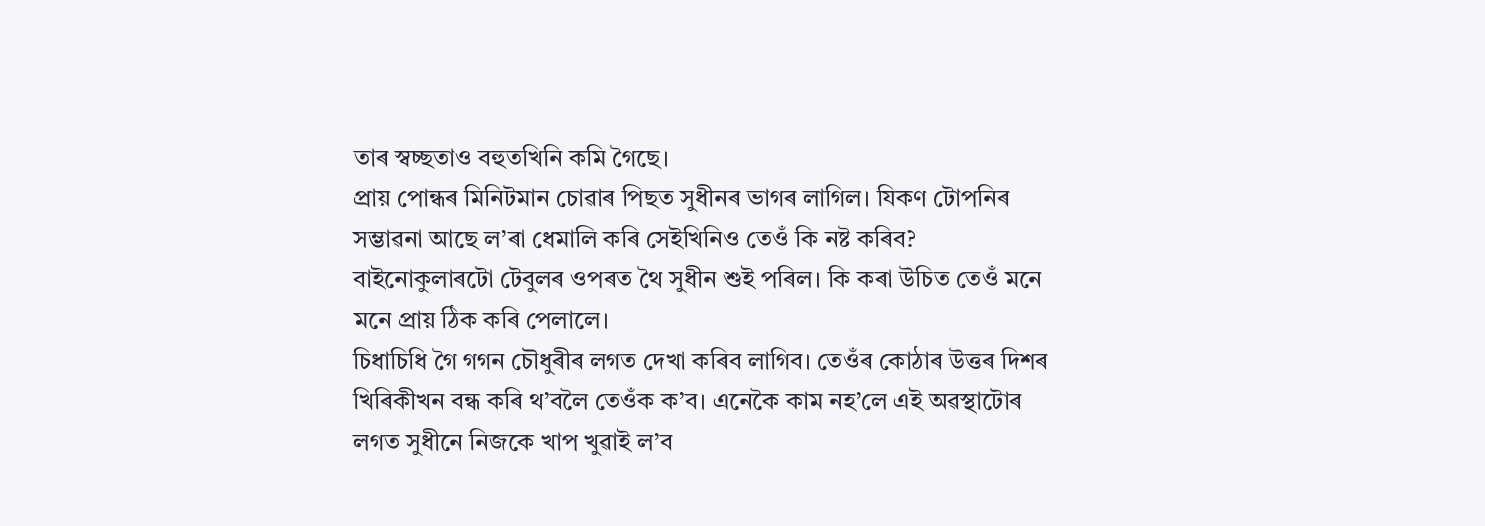তাৰ স্বচ্ছতাও বহুতখিনি কমি গৈছে।
প্ৰায় পোন্ধৰ মিনিটমান চোৱাৰ পিছত সুধীনৰ ভাগৰ লাগিল। যিকণ টোপনিৰ সম্ভাৱনা আছে ল’ৰা ধেমালি কৰি সেইখিনিও তেওঁ কি নষ্ট কৰিব?
বাইনোকুলাৰটো টেবুলৰ ওপৰত থৈ সুধীন শুই পৰিল। কি কৰা উচিত তেওঁ মনে মনে প্ৰায় ঠিক কৰি পেলালে।
চিধাচিধি গৈ গগন চৌধুৰীৰ লগত দেখা কৰিব লাগিব। তেওঁৰ কোঠাৰ উত্তৰ দিশৰ খিৰিকীখন বন্ধ কৰি থ’বলৈ তেওঁক ক’ব। এনেকৈ কাম নহ’লে এই অৱস্থাটোৰ লগত সুধীনে নিজকে খাপ খুৱাই ল’ব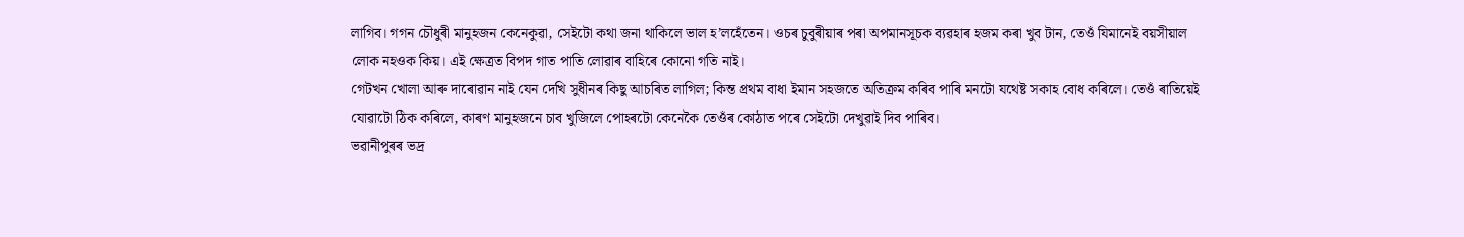লাগিব। গগন চৌধুৰী মানুহজন কেনেকুৱা, সেইটো কথা জনা থাকিলে ভাল হ’লহেঁতেন। ওচৰ চুবুৰীয়াৰ পৰা অপমানসূচক ব্যৱহাৰ হজম কৰা খুব টান, তেওঁ যিমানেই বয়সীয়াল লোক নহওক কিয়। এই ক্ষেত্ৰত বিপদ গাত পাতি লোৱাৰ বাহিৰে কোনো গতি নাই।
গেটখন খোলা আৰু দাৰোৱান নাই যেন দেখি সুধীনৰ কিছু আচৰিত লাগিল; কিন্ত প্ৰথম বাধা ইমান সহজতে অতিক্ৰম কৰিব পাৰি মনটো যথেষ্ট সকাহ বোধ কৰিলে। তেওঁ ৰাতিয়েই যোৱাটো ঠিক কৰিলে, কাৰণ মানুহজনে চাব খুজিলে পোহৰটো কেনেকৈ তেওঁৰ কোঠাত পৰে সেইটো দেখুৱাই দিব পাৰিব।
ভৱানীপুৰৰ ভদ্ৰ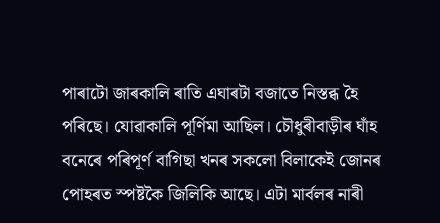পাৰাটো জাৰকালি ৰাতি এঘাৰটা বজাতে নিস্তব্ধ হৈ পৰিছে। যোৱাকালি পূৰ্ণিমা আছিল। চৌধুৰীবাড়ীৰ ঘাঁহ বনেৰে পৰিপূৰ্ণ বাগিছা খনৰ সকলো বিলাকেই জোনৰ পোহৰত স্পষ্টকৈ জিলিকি আছে। এটা মাৰ্বলৰ নাৰী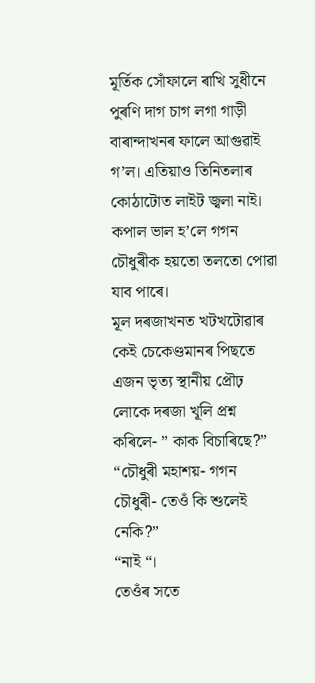মূৰ্তিক সোঁফালে ৰাখি সুধীনে পুৰণি দাগ চাগ লগা গাড়ী বাৰান্দাখনৰ ফালে আগুৱাই গ’ল। এতিয়াও তিনিতলাৰ কোঠাটোত লাইট জ্বলা নাই। কপাল ভাল হ’লে গগন চৌধুৰীক হয়তো তলতো পোৱা যাব পাৰে।
মূল দৰজাখনত খটখটোৱাৰ কেই চেকেণ্ডমানৰ পিছতে এজন ভৃত্য স্থানীয় প্ৰৌঢ় লোকে দৰজা খূলি প্ৰশ্ন কৰিলে- ” কাক বিচাৰিছে?”
“চৌধুৰী মহাশয়- গগন চৌধুৰী- তেওঁ কি শুলেই নেকি?”
“নাই “।
তেওঁৰ সতে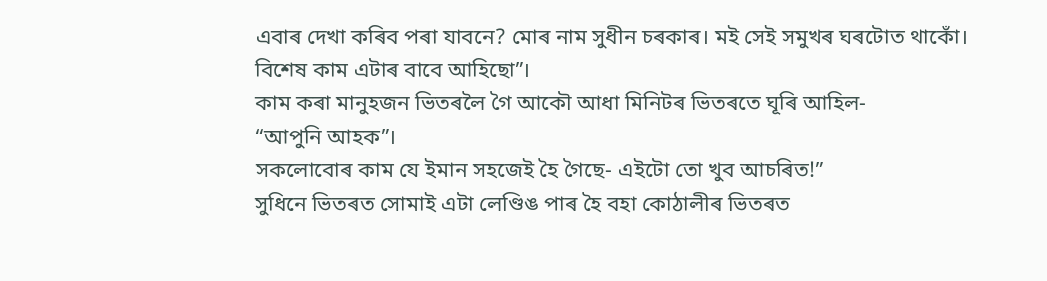এবাৰ দেখা কৰিব পৰা যাবনে? মোৰ নাম সুধীন চৰকাৰ। মই সেই সমুখৰ ঘৰটোত থাকোঁ। বিশেষ কাম এটাৰ বাবে আহিছো”।
কাম কৰা মানুহজন ভিতৰলৈ গৈ আকৌ আধা মিনিটৰ ভিতৰতে ঘূৰি আহিল-
“আপুনি আহক”।
সকলোবোৰ কাম যে ইমান সহজেই হৈ গৈছে- এইটো তো খুব আচৰিত!”
সুধিনে ভিতৰত সোমাই এটা লেণ্ডিঙ পাৰ হৈ বহা কোঠালীৰ ভিতৰত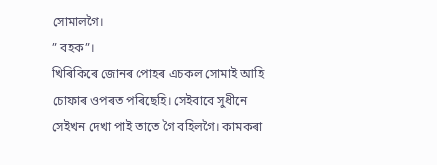সোমালগৈ।
” বহক”।
খিৰিকিৰে জোনৰ পোহৰ এচকল সোমাই আহি চোফাৰ ওপৰত পৰিছেহি। সেইবাবে সুধীনে সেইখন দেখা পাই তাতে গৈ বহিলগৈ। কামকৰা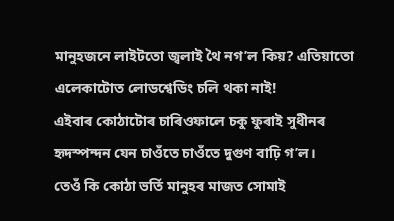মানুহজনে লাইটতো জ্বলাই থৈ নগ’ল কিয়? এতিয়াতো এলেকাটোত লোডশ্বেডিং চলি থকা নাই!
এইবাৰ কোঠাটোৰ চাৰিওফালে চকু ফুৰাই সুধীনৰ হৃদস্পন্দন যেন চাওঁতে চাওঁতে দুগুণ বাঢ়ি গ’ল।
তেওঁ কি কোঠা ভৰ্তি মানুহৰ মাজত সোমাই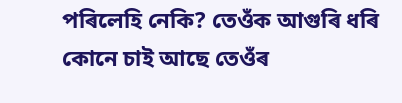পৰিলেহি নেকি? তেওঁক আগুৰি ধৰি কোনে চাই আছে তেওঁৰ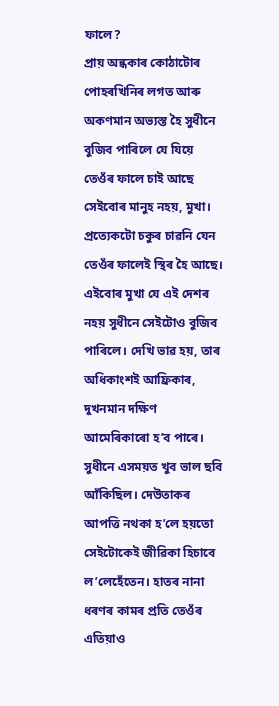ফালে?
প্ৰায় অন্ধকাৰ কোঠাটোৰ পোহৰখিনিৰ লগত আৰু অকণমান অভ্যস্ত হৈ সুধীনে বুজিব পাৰিলে যে যিয়ে তেওঁৰ ফালে চাই আছে সেইবোৰ মানুহ নহয়, মুখা। প্ৰত্যেকটো চকুৰ চাৱনি যেন তেওঁৰ ফালেই স্থিৰ হৈ আছে। এইবোৰ মুখা যে এই দেশৰ নহয় সুধীনে সেইটোও বুজিব পাৰিলে। দেখি ভাৱ হয়, তাৰ অধিকাংশই আফ্ৰিকাৰ, দুখনমান দক্ষিণ আমেৰিকাৰো হ’ব পাৰে।
সুধীনে এসময়ত খুব ভাল ছবি আঁকিছিল। দেউতাকৰ আপত্তি নথকা হ’লে হয়তো সেইটোকেই জীৱিকা হিচাবে ল’লেহেঁতেন। হাতৰ নানা ধৰণৰ কামৰ প্ৰতি তেওঁৰ এতিয়াও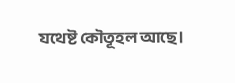যথেষ্ট কৌতূহল আছে।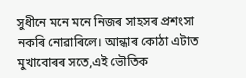সুধীনে মনে মনে নিজৰ সাহসৰ প্ৰশংসা নকৰি নোৱাৰিলে। আন্ধাৰ কোঠা এটাত মুখাবোৰৰ সতে,এই ভৌতিক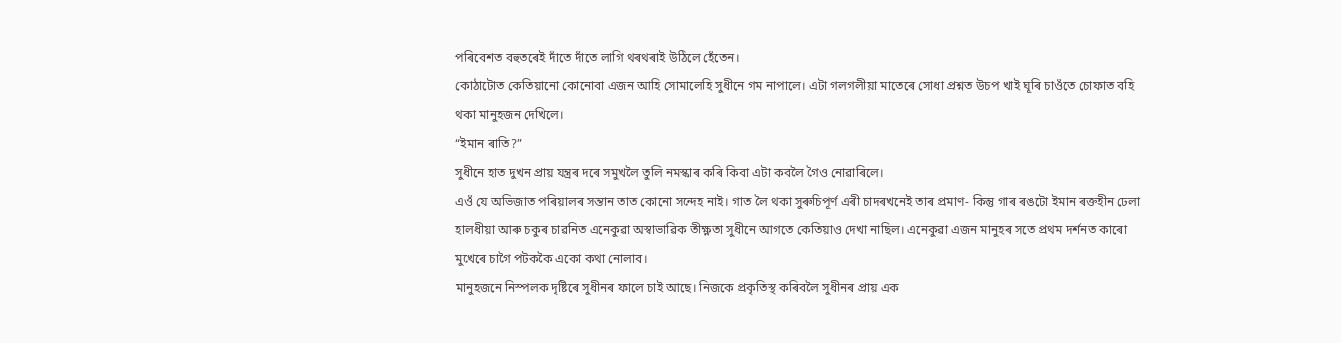পৰিবেশত বহুতৰেই দাঁতে দাঁতে লাগি থৰথৰাই উঠিলে হেঁতেন।
কোঠাটোত কেতিয়ানো কোনোবা এজন আহি সোমালেহি সুধীনে গম নাপালে। এটা গলগলীয়া মাতেৰে সোধা প্ৰশ্নত উচপ খাই ঘূৰি চাওঁতে চোফাত বহি থকা মানুহজন দেখিলে।
“ইমান ৰাতি?”
সুধীনে হাত দুখন প্ৰায় যন্ত্ৰৰ দৰে সমুখলৈ তুলি নমস্কাৰ কৰি কিবা এটা কবলৈ গৈও নোৱাৰিলে।
এওঁ যে অভিজাত পৰিয়ালৰ সন্তান তাত কোনো সন্দেহ নাই। গাত লৈ থকা সুৰুচিপূৰ্ণ এৰী চাদৰখনেই তাৰ প্ৰমাণ- কিন্তু গাৰ ৰঙটো ইমান ৰক্তহীন ঢেলা হালধীয়া আৰু চকুৰ চাৱনিত এনেকুৱা অস্বাভাৱিক তীক্ষ্ণতা সুধীনে আগতে কেতিয়াও দেখা নাছিল। এনেকুৱা এজন মানুহৰ সতে প্ৰথম দৰ্শনত কাৰো মুখেৰে চাগৈ পটককৈ একো কথা নোলাব।
মানুহজনে নিস্পলক দৃষ্টিৰে সুধীনৰ ফালে চাই আছে। নিজকে প্ৰকৃতিস্থ কৰিবলৈ সুধীনৰ প্ৰায় এক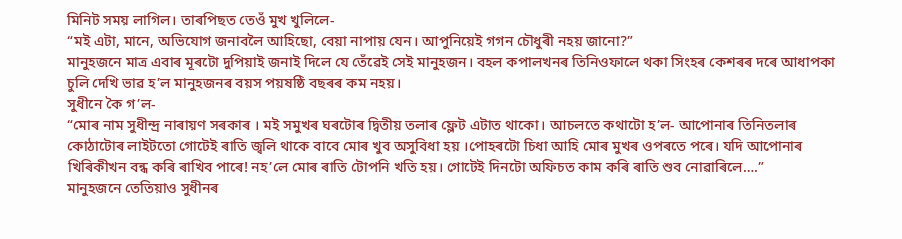মিনিট সময় লাগিল। তাৰপিছত তেওঁ মুখ খুলিলে-
“মই এটা, মানে, অভিযোগ জনাবলৈ আহিছো, বেয়া নাপায় যেন। আপুনিয়েই গগন চৌধুৰী নহয় জানো?”
মানুহজনে মাত্ৰ এবাৰ মূৰটো দুপিয়াই জনাই দিলে যে তেঁৱেই সেই মানুহজন। বহল কপালখনৰ তিনিওফালে থকা সিংহৰ কেশৰৰ দৰে আধাপকা চুলি দেখি ভাৱ হ’ল মানুহজনৰ বয়স পয়ষষ্ঠি বছৰৰ কম নহয়।
সুধীনে কৈ গ’ল-
“মোৰ নাম সুধীন্দ্ৰ নাৰায়ণ সৰকাৰ । মই সমুখৰ ঘৰটোৰ দ্বিতীয় তলাৰ ফ্লেট এটাত থাকো। আচলতে কথাটো হ’ল- আপোনাৰ তিনিতলাৰ কোঠাটোৰ লাইটতো গোটেই ৰাতি জ্বলি থাকে বাবে মোৰ খুব অসুবিধা হয় ।পোহৰটো চিধা আহি মোৰ মুখৰ ওপৰতে পৰে। যদি আপোনাৰ খিৰিকীখন বন্ধ কৰি ৰাখিব পাৰে! নহ’লে মোৰ ৰাতি টোপনি খতি হয়। গোটেই দিনটো অফিচত কাম কৰি ৰাতি শুব নোৱাৰিলে….”
মানুহজনে তেতিয়াও সুধীনৰ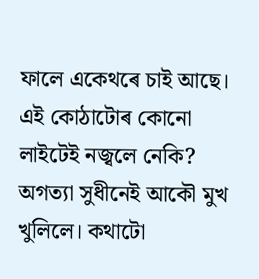ফালে একেথৰে চাই আছে। এই কোঠাটোৰ কোনো লাইটেই নজ্বলে নেকি?
অগত্যা সুধীনেই আকৌ মুখ খুলিলে। কথাটো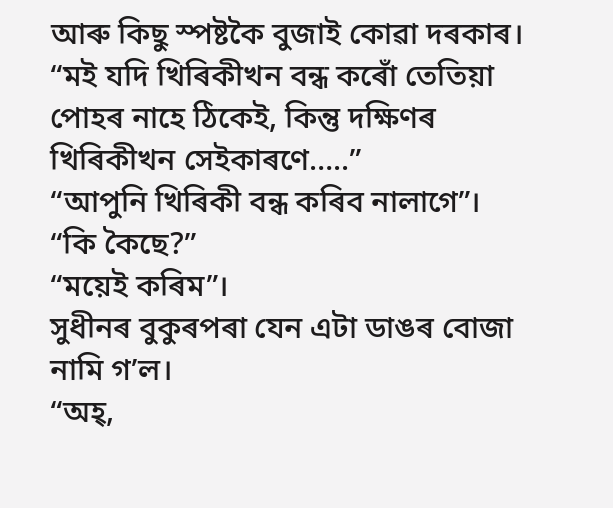আৰু কিছু স্পষ্টকৈ বুজাই কোৱা দৰকাৰ।
“মই যদি খিৰিকীখন বন্ধ কৰোঁ তেতিয়া পোহৰ নাহে ঠিকেই, কিন্তু দক্ষিণৰ খিৰিকীখন সেইকাৰণে…..”
“আপুনি খিৰিকী বন্ধ কৰিব নালাগে”।
“কি কৈছে?”
“ময়েই কৰিম”।
সুধীনৰ বুকুৰপৰা যেন এটা ডাঙৰ বোজা নামি গ’ল।
“অহ্,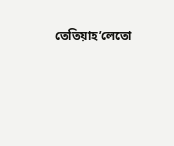তেতিয়াহ’লেতো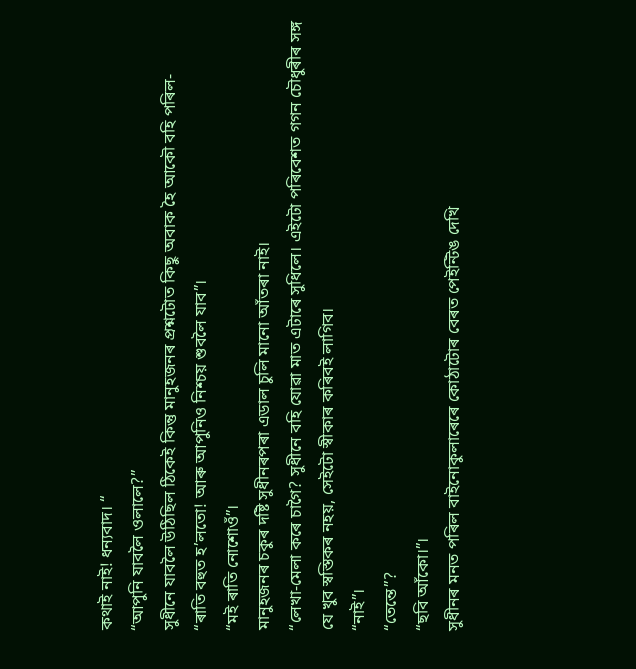কথাই নাই! ধন্যবাদ। “
“আপুনি যাবলৈ ওলালে?”
সুধীনে যাবলৈ উঠিছিল ঠিকেই কিন্তু মানুহজনৰ প্ৰশ্নটোত কিছু অবাক হৈ আকৌ বহি পৰিল-
“ৰাতি বহুত হ’লতো! আৰু আপুনিও নিশ্চয় শুবলৈ যাব”।
“মই ৰাতি নোশোওঁ”।
মানুহজনৰ চকুৰ দষ্টি সুধীনৰপৰা এডাল চুলি মানো আঁতৰা নাই।
“লেখা-মেলা কৰে চাগৈ? সুধীনে বহি যোৱা মাত এটাৰে সুধিলে। এইটো পৰিবেশত গগন চৌধুৰীৰ সঙ্গ যে খুব স্বস্তিকৰ নহয়, সেইটো স্বীকাৰ কৰিবই লাগিব।
“নাই”।
“তেন্তে”?
“ছবি আঁকো।”।
সুধীনৰ মনত পৰিল বাইনোকুলাৰেৰে কোঠাটোৰ বেৰত পেইন্টিঙ দেখি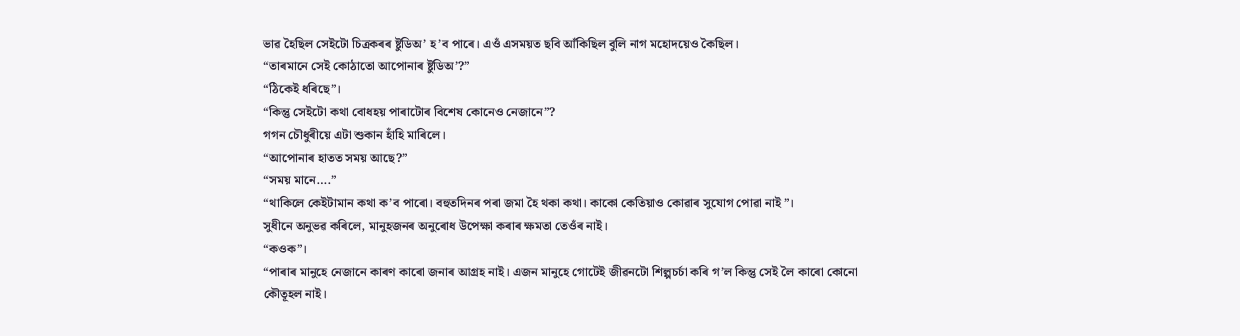ভাৱ হৈছিল সেইটো চিত্ৰকৰৰ ষ্টুডিঅ’ হ’ব পাৰে। এওঁ এসময়ত ছবি আঁকিছিল বুলি নাগ মহোদয়েও কৈছিল।
“তাৰমানে সেই কোঠাতো আপোনাৰ ষ্টুডিঅ’?”
“ঠিকেই ধৰিছে”।
“কিন্তু সেইটো কথা বোধহয় পাৰাটোৰ বিশেষ কোনেও নেজানে”?
গগন চৌধুৰীয়ে এটা শুকান হাঁহি মাৰিলে।
“আপোনাৰ হাতত সময় আছে?”
“সময় মানে….”
“থাকিলে কেইটামান কথা ক’ব পাৰো। বহুতদিনৰ পৰা জমা হৈ থকা কথা। কাকো কেতিয়াও কোৱাৰ সুযোগ পোৱা নাই”।
সুধীনে অনুভৱ কৰিলে, মানুহজনৰ অনুৰোধ উপেক্ষা কৰাৰ ক্ষমতা তেওঁৰ নাই।
“কওক”।
“পাৰাৰ মানুহে নেজানে কাৰণ কাৰো জনাৰ আগ্ৰহ নাই। এজন মানুহে গোটেই জীৱনটো শিল্পচৰ্চা কৰি গ’ল কিন্তু সেই লৈ কাৰো কোনো কৌতূহল নাই।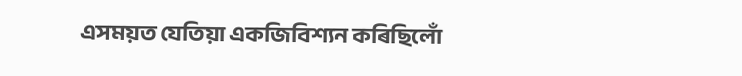এসময়ত যেতিয়া একজিবিশ্যন কৰিছিলোঁ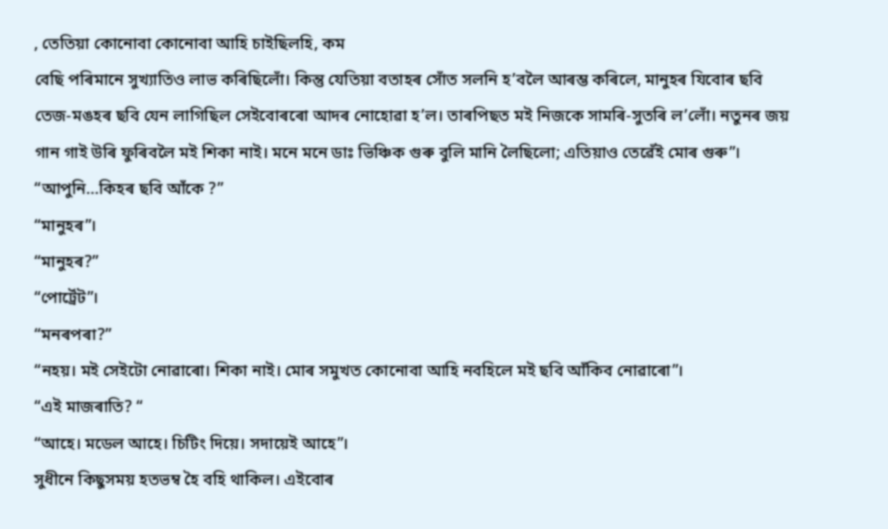, তেতিয়া কোনোবা কোনোবা আহি চাইছিলহি, কম
বেছি পৰিমানে সুখ্যাতিও লাভ কৰিছিলোঁ। কিন্তু যেতিয়া বতাহৰ সোঁত সলনি হ’বলৈ আৰম্ভ কৰিলে, মানুহৰ যিবোৰ ছবি তেজ-মঙহৰ ছবি যেন লাগিছিল সেইবোৰৰো আদৰ নোহোৱা হ’ল। তাৰপিছত মই নিজকে সামৰি-সুতৰি ল’লোঁ। নতুনৰ জয় গান গাই উৰি ফুৰিবলৈ মই শিকা নাই। মনে মনে ডাঃ ভিঞ্চিক গুৰু বুলি মানি লৈছিলো; এতিয়াও তেৱেঁই মোৰ গুৰু”।
“আপুনি…কিহৰ ছবি আঁকে ?”
“মানুহৰ”।
“মানুহৰ?”
“পোৰ্ট্ৰেট”।
“মনৰপৰা?”
“নহয়। মই সেইটো নোৱাৰো। শিকা নাই। মোৰ সমুখত কোনোবা আহি নবহিলে মই ছবি আঁকিব নোৱাৰো”।
“এই মাজৰাতি? “
“আহে। মডেল আহে। চিটিং দিয়ে। সদায়েই আহে”।
সুধীনে কিছুসময় হতভম্ব হৈ বহি থাকিল। এইবোৰ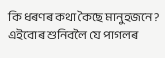কি ধৰণৰ কথা কৈছে মানুহজনে? এইবোৰ শুনিবলৈ যে পাগলৰ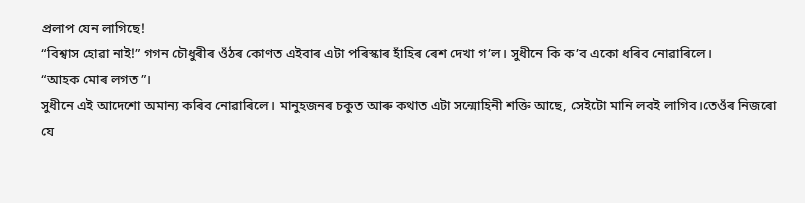প্ৰলাপ যেন লাগিছে!
“বিশ্বাস হোৱা নাই!” গগন চৌধুৰীৰ ওঁঠৰ কোণত এইবাৰ এটা পৰিস্কাৰ হাঁহিৰ ৰেশ দেখা গ’ল। সুধীনে কি ক’ব একো ধৰিব নোৱাৰিলে।
“আহক মোৰ লগত”।
সুধীনে এই আদেশো অমান্য কৰিব নোৱাৰিলে। মানুহজনৰ চকুত আৰু কথাত এটা সন্মোহিনী শক্তি আছে, সেইটো মানি লবই লাগিব।তেওঁৰ নিজৰো যে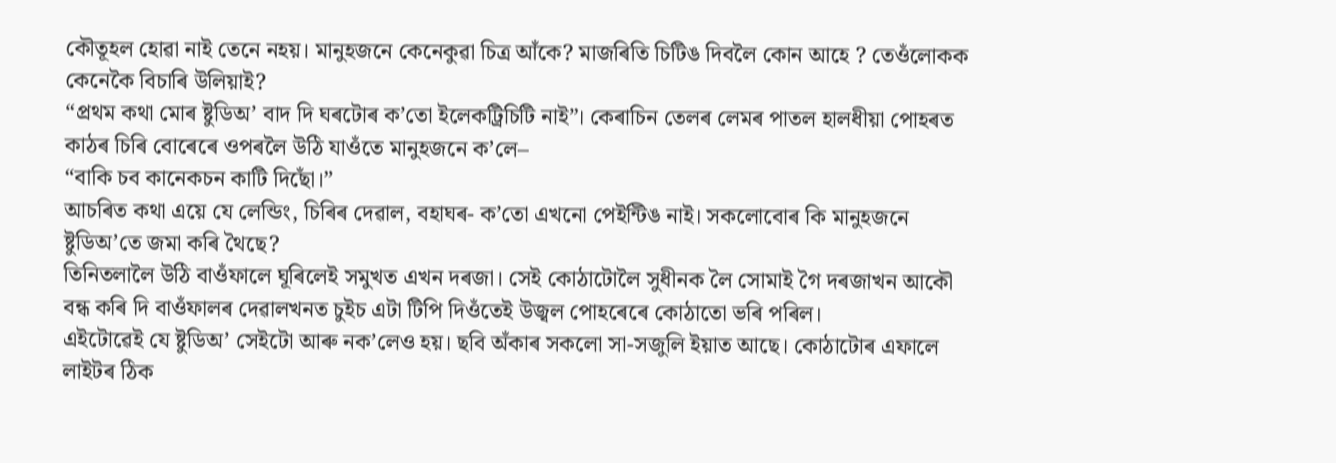কৌতূহল হোৱা নাই তেনে নহয়। মানুহজনে কেনেকুৱা চিত্ৰ আঁকে? মাজৰিতি চিটিঙ দিবলৈ কোন আহে ? তেওঁলোকক কেনেকৈ বিচাৰি উলিয়াই?
“প্ৰথম কথা মোৰ ষ্টুডিঅ’ বাদ দি ঘৰটোৰ ক’তো ইলেকট্ৰিচিটি নাই”। কেৰাচিন তেলৰ লেমৰ পাতল হালধীয়া পোহৰত কাঠৰ চিৰি বোৰেৰে ওপৰলৈ উঠি যাওঁতে মানুহজনে ক’লে–
“বাকি চব কানেকচন কাটি দিছোঁ।”
আচৰিত কথা এয়ে যে লেন্ডিং, চিৰিৰ দেৱাল, বহাঘৰ- ক’তো এখনো পেইন্টিঙ নাই। সকলোবোৰ কি মানুহজনে ষ্টুডিঅ’তে জমা কৰি থৈছে?
তিনিতলালৈ উঠি বাওঁফালে ঘূৰিলেই সমুখত এখন দৰজা। সেই কোঠাটোলৈ সুধীনক লৈ সোমাই গৈ দৰজাখন আকৌ বন্ধ কৰি দি বাওঁফালৰ দেৱালখনত চুইচ এটা টিপি দিওঁতেই উজ্বল পোহৰেৰে কোঠাতো ভৰি পৰিল।
এইটোৱেই যে ষ্টুডিঅ’ সেইটো আৰু নক’লেও হয়। ছবি অঁকাৰ সকলো সা-সজুলি ইয়াত আছে। কোঠাটোৰ এফালে লাইটৰ ঠিক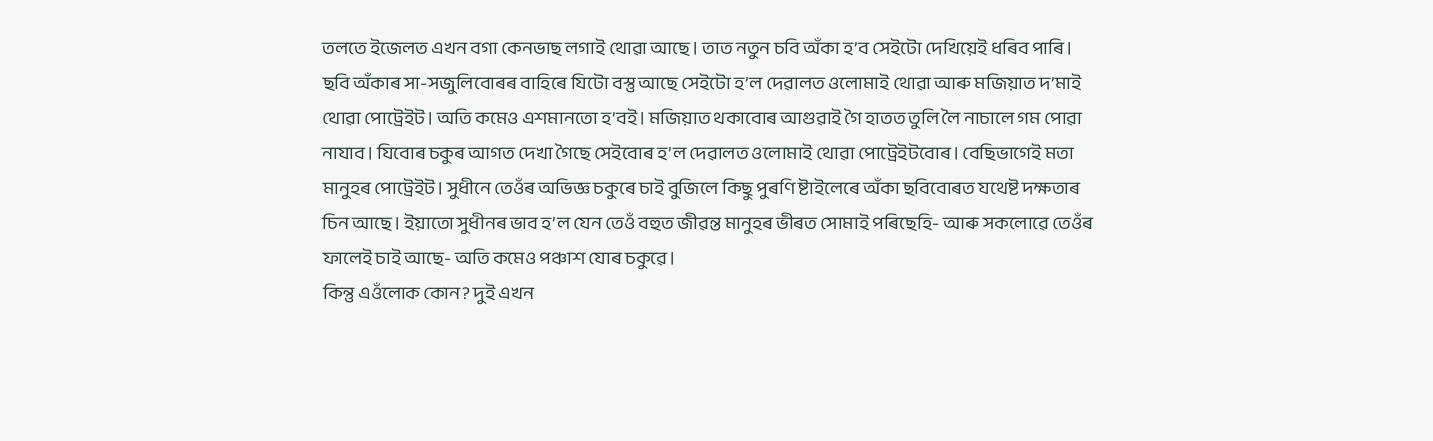তলতে ইজেলত এখন বগা কেনভাছ লগাই থোৱা আছে। তাত নতুন চবি অঁকা হ’ব সেইটো দেখিয়েই ধৰিব পাৰি।
ছবি অঁকাৰ সা-সজুলিবোৰৰ বাহিৰে যিটো বস্তু আছে সেইটো হ’ল দেৱালত ওলোমাই থোৱা আৰু মজিয়াত দ’মাই থোৱা পোট্ৰেইট। অতি কমেও এশমানতো হ’বই। মজিয়াত থকাবোৰ আগুৱাই গৈ হাতত তুলি লৈ নাচালে গম পোৱা নাযাব। যিবোৰ চকুৰ আগত দেখা গৈছে সেইবোৰ হ’ল দেৱালত ওলোমাই থোৱা পোট্ৰেইটবোৰ। বেছিভাগেই মতা মানুহৰ পোট্ৰেইট। সুধীনে তেওঁৰ অভিজ্ঞ চকুৰে চাই বুজিলে কিছু পুৰণি ষ্টাইলেৰে অঁকা ছবিবোৰত যথেষ্ট দক্ষতাৰ চিন আছে। ইয়াতো সুধীনৰ ভাব হ’ল যেন তেওঁ বহুত জীৱন্ত মানুহৰ ভীৰত সোমাই পৰিছেহি- আৰু সকলোৱে তেওঁৰ ফালেই চাই আছে- অতি কমেও পঞ্চাশ যোৰ চকুৱে।
কিন্তু এওঁলোক কোন? দুই এখন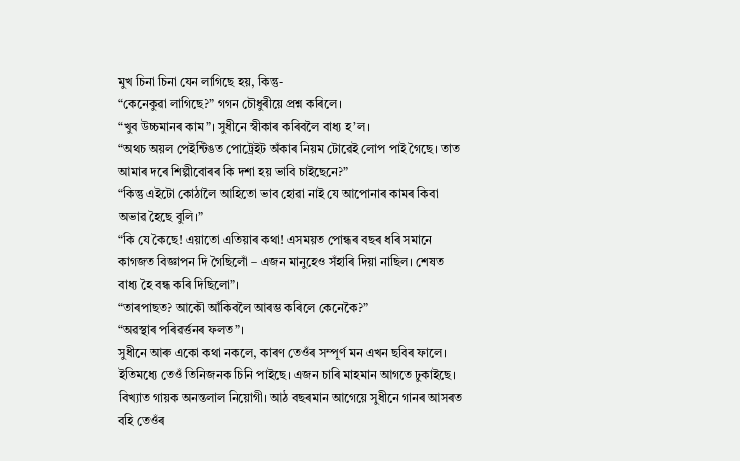মুখ চিনা চিনা যেন লাগিছে হয়, কিন্তু-
“কেনেকুৱা লাগিছে?” গগন চৌধুৰীয়ে প্ৰশ্ন কৰিলে।
“খুব উচ্চমানৰ কাম”। সুধীনে স্বীকাৰ কৰিবলৈ বাধ্য হ’ল।
“অথচ অয়ল পেইন্টিঙত পোট্ৰেইট অঁকাৰ নিয়ম টোৱেই লোপ পাই গৈছে। তাত আমাৰ দৰে শিল্পীবোৰৰ কি দশা হয় ভাবি চাইছেনে?”
“কিন্তু এইটো কোঠালৈ আহিতো ভাব হোৱা নাই যে আপোনাৰ কামৰ কিবা অভাৱ হৈছে বুলি।”
“কি যে কৈছে! এয়াতো এতিয়াৰ কথা! এসময়ত পোন্ধৰ বছৰ ধৰি সমানে কাগজত বিজ্ঞাপন দি গৈছিলোঁ – এজন মানুহেও সঁহাৰি দিয়া নাছিল। শেষত বাধ্য হৈ বন্ধ কৰি দিছিলো”।
“তাৰপাছত? আকৌ আঁকিবলৈ আৰম্ভ কৰিলে কেনেকৈ?”
“অৱস্থাৰ পৰিৱৰ্ত্তনৰ ফলত”।
সুধীনে আৰু একো কথা নকলে, কাৰণ তেওঁৰ সম্পূৰ্ণ মন এখন ছবিৰ ফালে। ইতিমধ্যে তেওঁ তিনিজনক চিনি পাইছে। এজন চাৰি মাহমান আগতে ঢুকাইছে। বিখ্যাত গায়ক অনন্তলাল নিয়োগী। আঠ বছৰমান আগেয়ে সুধীনে গানৰ আসৰত বহি তেওঁৰ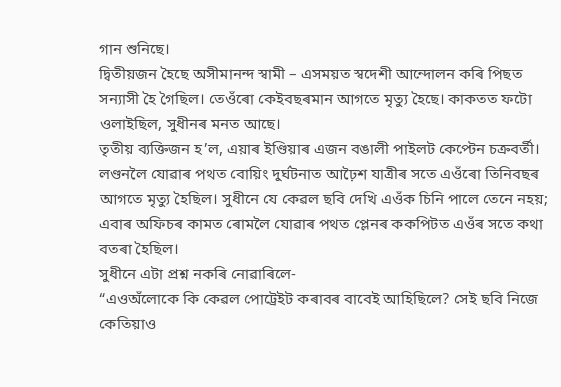গান শুনিছে।
দ্বিতীয়জন হৈছে অসীমানন্দ স্বামী – এসময়ত স্বদেশী আন্দোলন কৰি পিছত সন্যাসী হৈ গৈছিল। তেওঁৰো কেইবছৰমান আগতে মৃত্যু হৈছে। কাকতত ফটো ওলাইছিল, সুধীনৰ মনত আছে।
তৃতীয় ব্যক্তিজন হ’ল, এয়াৰ ইণ্ডিয়াৰ এজন বঙালী পাইলট কেপ্টেন চক্ৰবৰ্তী। লণ্ডনলৈ যোৱাৰ পথত বোয়িং দুৰ্ঘটনাত আঢ়ৈশ যাত্ৰীৰ সতে এওঁৰো তিনিবছৰ আগতে মৃত্যু হৈছিল। সুধীনে যে কেৱল ছবি দেখি এওঁক চিনি পালে তেনে নহয়; এবাৰ অফিচৰ কামত ৰোমলৈ যোৱাৰ পথত প্লেনৰ ককপিটত এওঁৰ সতে কথা বতৰা হৈছিল।
সুধীনে এটা প্ৰশ্ন নকৰি নোৱাৰিলে-
“এওঅঁলোকে কি কেৱল পোট্ৰেইট কৰাবৰ বাবেই আহিছিলে? সেই ছবি নিজে কেতিয়াও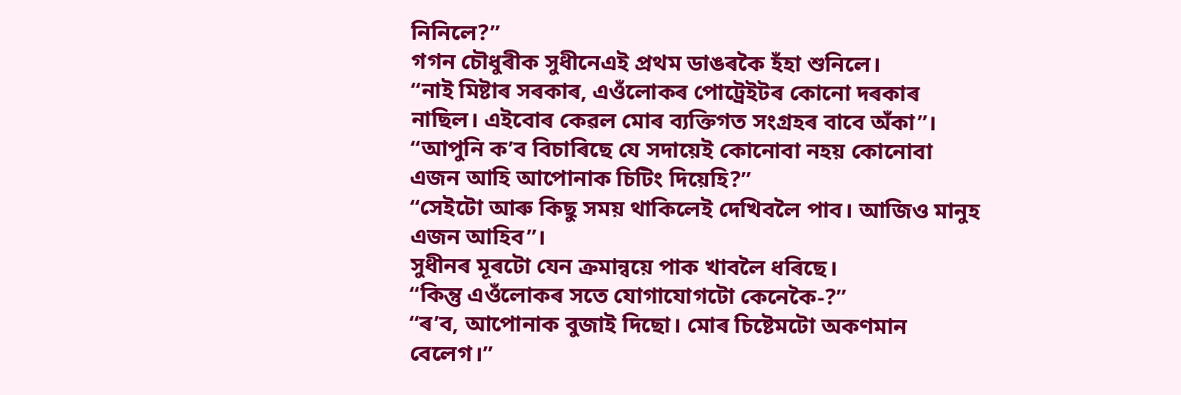নিনিলে?”
গগন চৌধুৰীক সুধীনেএই প্ৰথম ডাঙৰকৈ হঁহা শুনিলে।
“নাই মিষ্টাৰ সৰকাৰ, এওঁলোকৰ পোট্ৰেইটৰ কোনো দৰকাৰ নাছিল। এইবোৰ কেৱল মোৰ ব্যক্তিগত সংগ্ৰহৰ বাবে অঁকা”।
“আপুনি ক’ব বিচাৰিছে যে সদায়েই কোনোবা নহয় কোনোবা এজন আহি আপোনাক চিটিং দিয়েহি?”
“সেইটো আৰু কিছু সময় থাকিলেই দেখিবলৈ পাব। আজিও মানুহ এজন আহিব”।
সুধীনৰ মূৰটো যেন ক্ৰমান্বয়ে পাক খাবলৈ ধৰিছে।
“কিন্তু এওঁলোকৰ সতে যোগাযোগটো কেনেকৈ-?”
“ৰ’ব, আপোনাক বুজাই দিছো। মোৰ চিষ্টেমটো অকণমান বেলেগ।”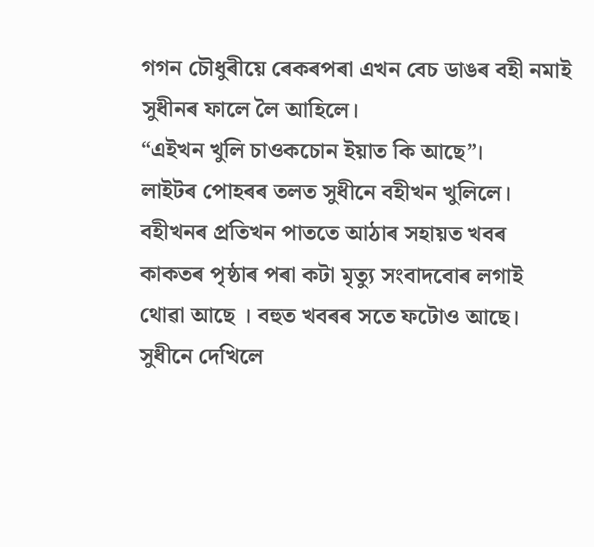গগন চৌধুৰীয়ে ৰেকৰপৰা এখন বেচ ডাঙৰ বহী নমাই সুধীনৰ ফালে লৈ আহিলে।
“এইখন খুলি চাওকচোন ইয়াত কি আছে”।
লাইটৰ পোহৰৰ তলত সুধীনে বহীখন খুলিলে।
বহীখনৰ প্ৰতিখন পাততে আঠাৰ সহায়ত খবৰ কাকতৰ পৃষ্ঠাৰ পৰা কটা মৃত্যু সংবাদবোৰ লগাই থোৱা আছে । বহুত খবৰৰ সতে ফটোও আছে। সুধীনে দেখিলে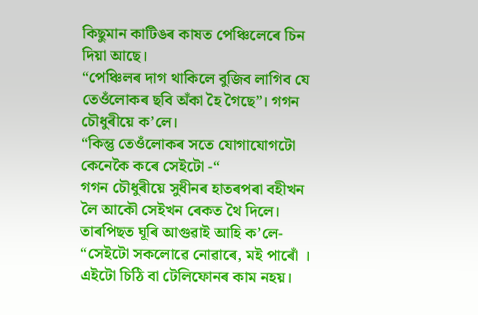কিছুমান কাটিঙৰ কাষত পেঞ্চিলেৰে চিন দিয়া আছে।
“পেঞ্চিলৰ দাগ থাকিলে বুজিব লাগিব যে তেওঁলোকৰ ছবি অঁকা হৈ গৈছে”। গগন চৌধুৰীয়ে ক’লে।
“কিন্তু তেওঁলোকৰ সতে যোগাযোগটো কেনেকৈ কৰে সেইটো -“
গগন চৌধুৰীয়ে সুধীনৰ হাতৰপৰা বহীখন লৈ আকৌ সেইখন ৰেকত থৈ দিলে। তাৰপিছত ঘূৰি আগুৱাই আহি ক’লে-
“সেইটো সকলোৱে নোৱাৰে, মই পাৰোঁ । এইটো চিঠি বা টেলিফোনৰ কাম নহয়।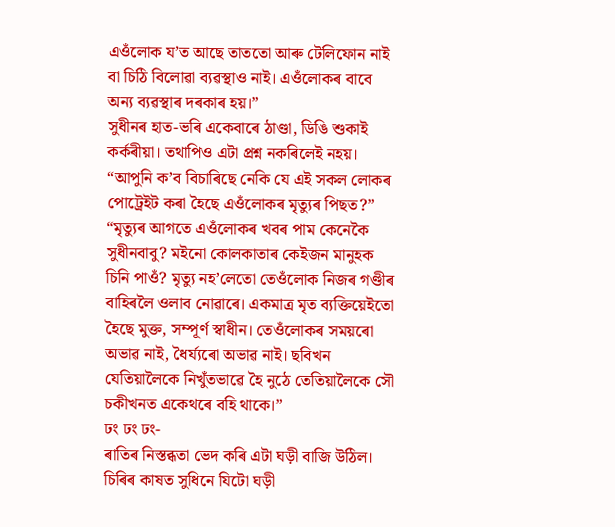এওঁলোক য’ত আছে তাততো আৰু টেলিফোন নাই বা চিঠি বিলোৱা ব্যৱস্থাও নাই। এওঁলোকৰ বাবে অন্য ব্যৱস্থাৰ দৰকাৰ হয়।”
সুধীনৰ হাত-ভৰি একেবাৰে ঠাণ্ডা, ডিঙি শুকাই কৰ্কৰীয়া। তথাপিও এটা প্ৰশ্ন নকৰিলেই নহয়।
“আপুনি ক’ব বিচাৰিছে নেকি যে এই সকল লোকৰ পোট্ৰেইট কৰা হৈছে এওঁলোকৰ মৃত্যুৰ পিছত?”
“মৃত্যুৰ আগতে এওঁলোকৰ খবৰ পাম কেনেকৈ সুধীনবাবু? মইনো কোলকাতাৰ কেইজন মানুহক চিনি পাওঁ? মৃত্যু নহ’লেতো তেওঁলোক নিজৰ গণ্ডীৰ বাহিৰলৈ ওলাব নোৱাৰে। একমাত্ৰ মৃত ব্যক্তিয়েইতো হৈছে মুক্ত, সম্পূৰ্ণ স্বাধীন। তেওঁলোকৰ সময়ৰো অভাৱ নাই, ধৈৰ্য্যৰো অভাৱ নাই। ছবিখন যেতিয়ালৈকে নিখুঁতভাৱে হৈ নুঠে তেতিয়ালৈকে সৌ চকীখনত একেথৰে বহি থাকে।”
ঢং ঢং ঢং-
ৰাতিৰ নিস্তব্ধতা ভেদ কৰি এটা ঘড়ী বাজি উঠিল। চিৰিৰ কাষত সুধিনে যিটো ঘড়ী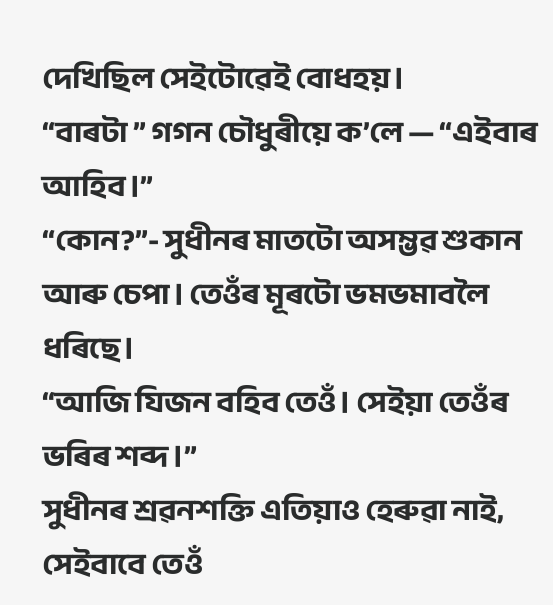দেখিছিল সেইটোৱেই বোধহয়।
“বাৰটা ” গগন চৌধুৰীয়ে ক’লে — “এইবাৰ আহিব।”
“কোন?”- সুধীনৰ মাতটো অসম্ভৱ শুকান আৰু চেপা। তেওঁৰ মূৰটো ভমভমাবলৈ ধৰিছে।
“আজি যিজন বহিব তেওঁ। সেইয়া তেওঁৰ ভৰিৰ শব্দ।”
সুধীনৰ শ্ৰৱনশক্তি এতিয়াও হেৰুৱা নাই, সেইবাবে তেওঁ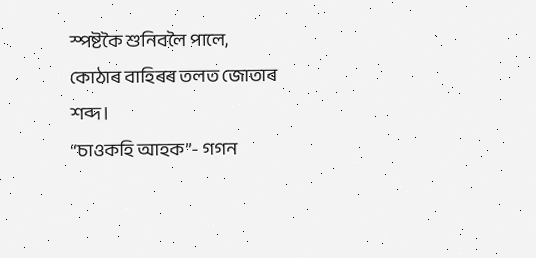স্পষ্টকৈ শুনিবলৈ পালে, কোঠাৰ বাহিৰৰ তলত জোতাৰ শব্দ।
“চাওকহি আহক”- গগন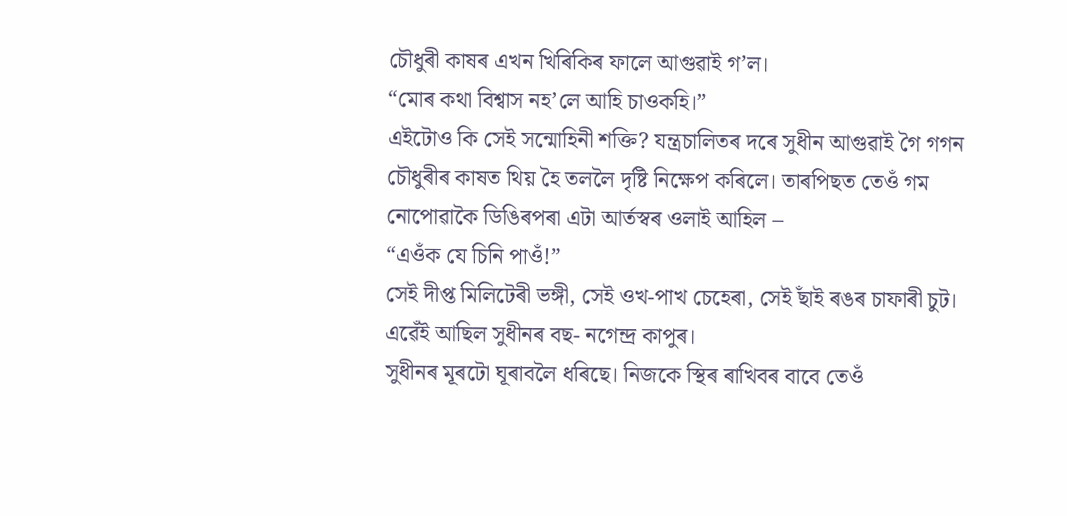চৌধুৰী কাষৰ এখন খিৰিকিৰ ফালে আগুৱাই গ’ল।
“মোৰ কথা বিশ্বাস নহ’লে আহি চাওকহি।”
এইটোও কি সেই সন্মোহিনী শক্তি? যন্ত্ৰচালিতৰ দৰে সুধীন আগুৱাই গৈ গগন চৌধুৰীৰ কাষত থিয় হৈ তললৈ দৃষ্টি নিক্ষেপ কৰিলে। তাৰপিছত তেওঁ গম নোপোৱাকৈ ডিঙিৰপৰা এটা আৰ্তস্বৰ ওলাই আহিল –
“এওঁক যে চিনি পাওঁ!”
সেই দীপ্ত মিলিটেৰী ভঙ্গী, সেই ওখ-পাখ চেহেৰা, সেই ছাঁই ৰঙৰ চাফাৰী চুট।
এৱেঁই আছিল সুধীনৰ বছ- নগেন্দ্ৰ কাপুৰ।
সুধীনৰ মূৰটো ঘূৰাবলৈ ধৰিছে। নিজকে স্থিৰ ৰাখিবৰ বাবে তেওঁ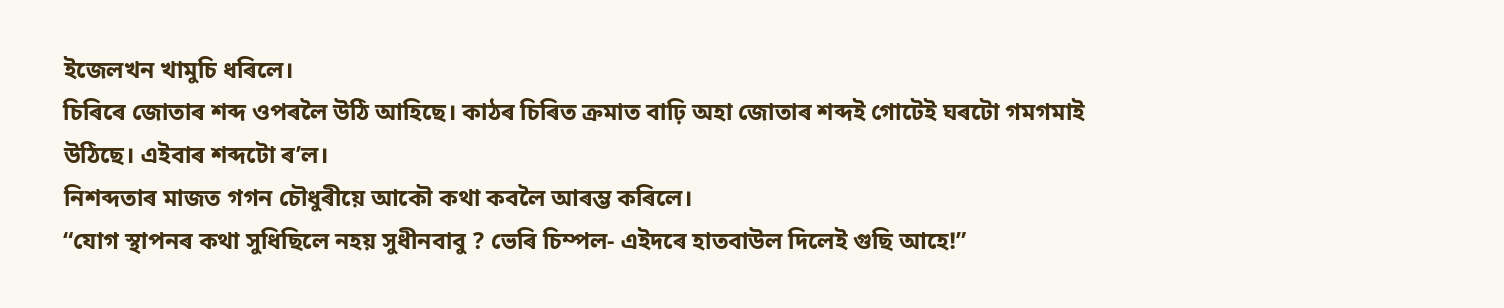ইজেলখন খামুচি ধৰিলে।
চিৰিৰে জোতাৰ শব্দ ওপৰলৈ উঠি আহিছে। কাঠৰ চিৰিত ক্ৰমাত বাঢ়ি অহা জোতাৰ শব্দই গোটেই ঘৰটো গমগমাই উঠিছে। এইবাৰ শব্দটো ৰ’ল।
নিশব্দতাৰ মাজত গগন চৌধুৰীয়ে আকৌ কথা কবলৈ আৰম্ভ কৰিলে।
“যোগ স্থাপনৰ কথা সুধিছিলে নহয় সুধীনবাবু ? ভেৰি চিম্পল- এইদৰে হাতবাউল দিলেই গুছি আহে!”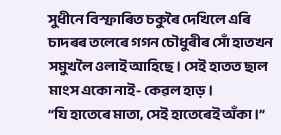সুধীনে বিস্ফাৰিত চকুৰৈ দেখিলে এৰি চাদৰৰ তলেৰে গগন চৌধুৰীৰ সোঁ হাতখন সমুখলৈ ওলাই আহিছে। সেই হাতত ছাল মাংস একো নাই- কেৱল হাড়।
“যি হাতেৰে মাতা, সেই হাতেৰেই অঁকা।”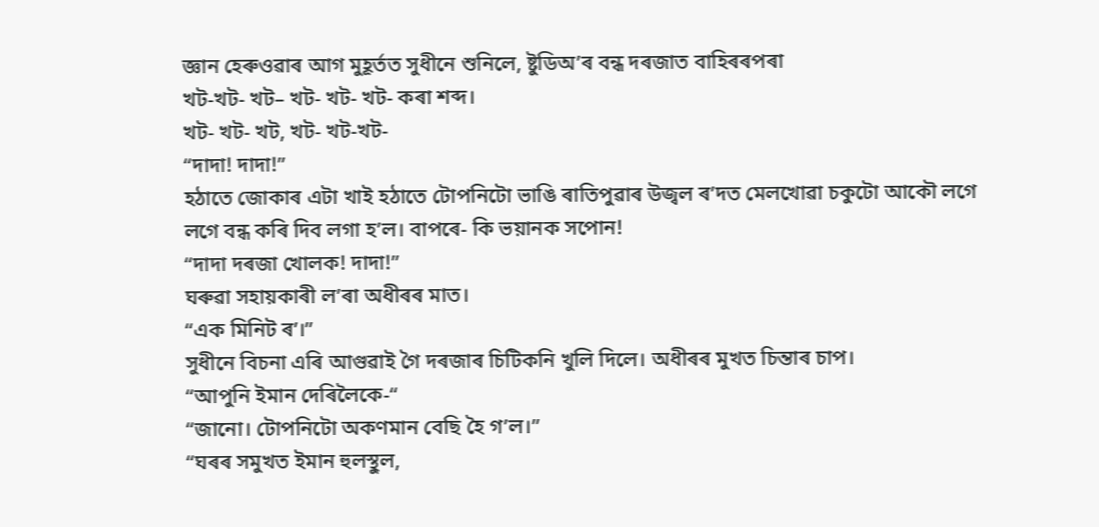জ্ঞান হেৰুওৱাৰ আগ মুহূৰ্তত সুধীনে শুনিলে, ষ্টুডিঅ’ৰ বন্ধ দৰজাত বাহিৰৰপৰা
খট-খট- খট– খট- খট- খট- কৰা শব্দ।
খট- খট- খট, খট- খট-খট-
“দাদা! দাদা!”
হঠাতে জোকাৰ এটা খাই হঠাতে টোপনিটো ভাঙি ৰাতিপুৱাৰ উজ্বল ৰ’দত মেলখোৱা চকুটো আকৌ লগে লগে বন্ধ কৰি দিব লগা হ’ল। বাপৰে- কি ভয়ানক সপোন!
“দাদা দৰজা খোলক! দাদা!”
ঘৰুৱা সহায়কাৰী ল’ৰা অধীৰৰ মাত।
“এক মিনিট ৰ’।”
সুধীনে বিচনা এৰি আগুৱাই গৈ দৰজাৰ চিটিকনি খুলি দিলে। অধীৰৰ মুখত চিন্তাৰ চাপ।
“আপুনি ইমান দেৰিলৈকে-“
“জানো। টোপনিটো অকণমান বেছি হৈ গ’ল।”
“ঘৰৰ সমুখত ইমান হুলস্থুল,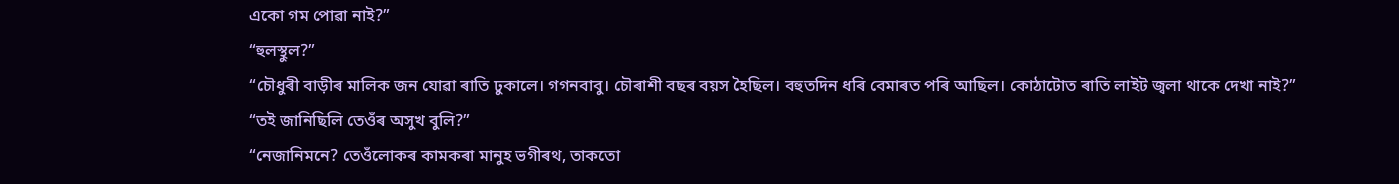একো গম পোৱা নাই?”
“হুলস্থুল?”
“চৌধুৰী বাড়ীৰ মালিক জন যোৱা ৰাতি ঢুকালে। গগনবাবু। চৌৰাশী বছৰ বয়স হৈছিল। বহুতদিন ধৰি বেমাৰত পৰি আছিল। কোঠাটোত ৰাতি লাইট জ্বলা থাকে দেখা নাই?”
“তই জানিছিলি তেওঁৰ অসুখ বুলি?”
“নেজানিমনে? তেওঁলোকৰ কামকৰা মানুহ ভগীৰথ, তাকতো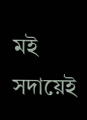মই সদায়েই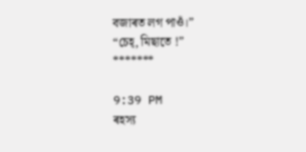বজাৰত লগ পাওঁ।”
“চেহ্, মিছাতে !”
*******

9:39 PM
ৰহস্য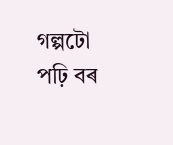গল্পটো পঢ়ি বৰ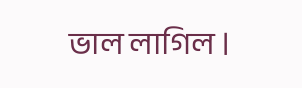ভাল লাগিল ।